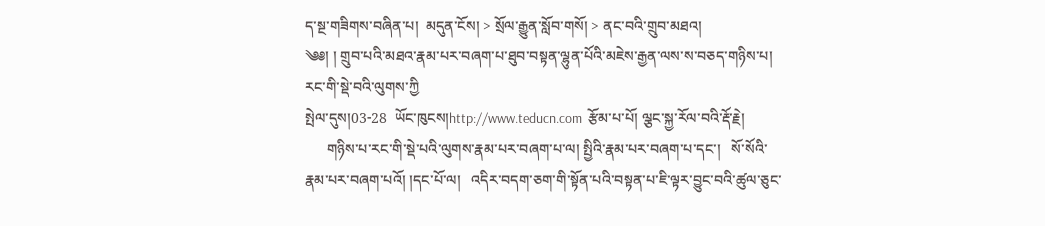ད་སྔ་གཟིགས་བཞིན་པ།  མདུན་ངོས། > སྲོལ་རྒྱུན་སློབ་གསོ། > ནང་བའི་གྲུབ་མཐའ།
༄༅། ། གྲུབ་པའི་མཐའ་རྣམ་པར་བཞག་པ་ཐུབ་བསྟན་ལྷུན་པོའི་མཇེས་རྒྱན་ལས་ས་བཅད་གཉིས་པ། རང་གི་སྡེ་བའི་ལུགས་ཀྱི
སྤེལ་དུས།03-28  ཡོང་ཁུངས།http://www.teducn.com  རྩོམ་པ་པོ། ལྕང་སྐྱ་རོལ་བའི་རྡོ་རྗེ།
      གཉིས་པ་རང་གི་སྡེ་པའི་ལུགས་རྣམ་པར་བཞག་པ་ལ། སྤྱིའི་རྣམ་པར་བཞག་པ་དང་།   སོ་སོའི་རྣམ་པར་བཞག་པའོ། །དང་པོ་ལ།   འདིར་བདག་ཅག་གི་སྟོན་པའི་བསྟན་པ་ཇི་ལྟར་བྱུང་བའི་ཚུལ་ཅུང་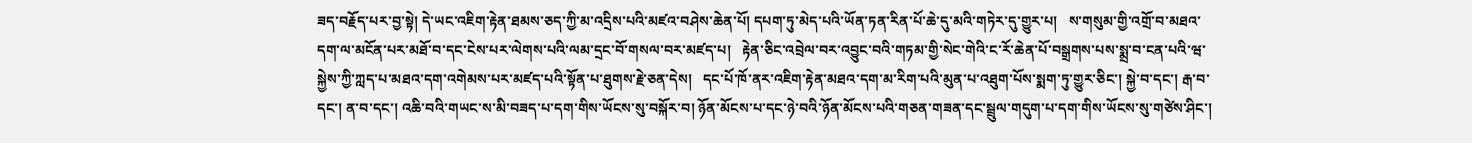ཟད་བརྗོད་པར་བྱ་སྟེ། དེ་ཡང་འཇིག་རྟེན་ཐམས་ཅད་ཀྱི་མ་འདྲིས་པའི་མཛའ་བཤེས་ཆེན་པོ། དཔག་ཏུ་མེད་པའི་ཡོན་ཏན་རིན་པོ་ཆེ་དུ་མའི་གཏེར་དུ་གྱུར་པ།   ས་གསུམ་གྱི་འགྲོ་བ་མཐའ་དག་ལ་མངོན་པར་མཐོ་བ་དང་ངེས་པར་ལེགས་པའི་ལམ་དྲང་བོ་གསལ་བར་མཛད་པ།   རྟེན་ཅིང་འབྲེལ་བར་འབྱུང་བའི་གཏམ་གྱི་སེང་གེའི་ང་རོ་ཆེན་པོ་བསྒྲགས་པས་སྨྲ་བ་ངན་པའི་ཝ་སྐྱེས་ཀྱི་ཀླད་པ་མཐའ་དག་འགེམས་པར་མཛད་པའི་སྟོན་པ་ཐུགས་རྗེ་ཅན་དེས།   དང་པོ་ཁོ་ནར་འཇིག་རྟེན་མཐའ་དག་མ་རིག་པའི་མུན་པ་འཐུག་པོས་སྨག་ཏུ་གྱུར་ཅིང་། སྐྱེ་བ་དང་། རྒ་བ་དང་། ན་བ་དང་། འཆི་བའི་གཡང་ས་མི་བཟད་པ་དག་གིས་ཡོངས་སུ་བསྐོར་བ། ཉོན་མོངས་པ་དང་ཉེ་བའི་ཉོན་མོངས་པའི་གཅན་གཟན་དང་སྦྲུལ་གདུག་པ་དག་གིས་ཡོངས་སུ་གཙེས་ཤིང་།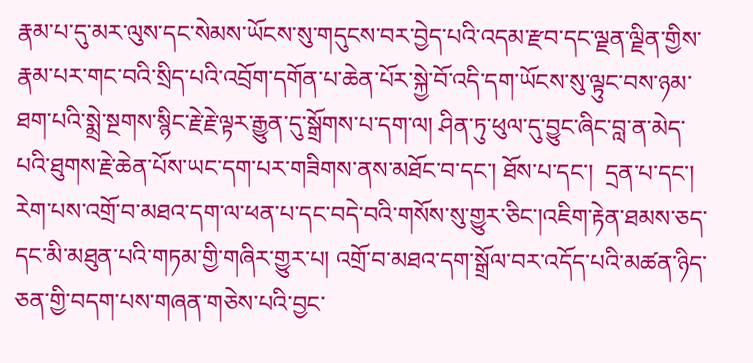རྣམ་པ་དུ་མར་ལུས་དང་སེམས་ཡོངས་སུ་གདུངས་བར་བྱེད་པའི་འདམ་རྫབ་དང་ལྗན་ལྗིན་གྱིས་རྣམ་པར་གང་བའི་སྲིད་པའི་འབྲོག་དགོན་པ་ཆེན་པོར་སྐྱེ་བོ་འདི་དག་ཡོངས་སུ་ལྟུང་བས་ཉམ་ཐག་པའི་སྨྲེ་སྔགས་སྙིང་རྗེ་རྗེ་ལྟར་རྒྱུན་དུ་སྒྲོགས་པ་དག་ལ། ཤིན་ཏུ་ཕུལ་དུ་བྱུང་ཞིང་བླ་ན་མེད་པའི་ཐུགས་རྗེ་ཆེན་པོས་ཡང་དག་པར་གཟིགས་ནས་མཐོང་བ་དང་། ཐོས་པ་དང་།  དྲན་པ་དང་།  རེག་པས་འགྲོ་བ་མཐའ་དག་ལ་ཕན་པ་དང་བདེ་བའི་གསོས་སུ་གྱུར་ཅིང་།འཇིག་རྟེན་ཐམས་ཅད་དང་མི་མཐུན་པའི་གཏམ་གྱི་གཞིར་གྱུར་པ། འགྲོ་བ་མཐའ་དག་སྒྲོལ་བར་འདོད་པའི་མཚན་ཉིད་ཅན་གྱི་བདག་པས་གཞན་གཅེས་པའི་བྱང་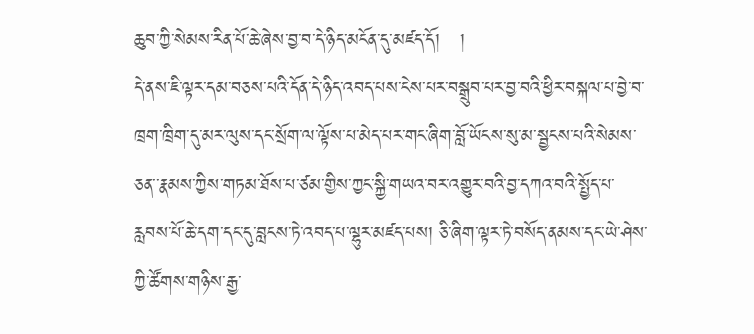ཆུབ་ཀྱི་སེམས་རིན་པོ་ཆེ་ཞེས་བྱ་བ་དེ་ཉིད་མངོན་དུ་མཛད་དོ།   །
དེ་ནས་ཇི་ལྟར་དམ་བཅས་པའི་དོན་དེ་ཉིད་འབད་པས་ངེས་པར་བསྒྲུབ་པར་བྱ་བའི་ཕྱིར་བསྐལ་པ་བྱེ་བ་ཁྲག་ཁྲིག་དུ་མར་ལུས་དང་སྲོག་ལ་ལྟོས་པ་མེད་པར་གང་ཞིག་བློ་ཡོངས་སུ་མ་སྦྱངས་པའི་སེམས་ཅན་་རྣམས་ཀྱིས་གཏམ་ཐོས་པ་ཙམ་གྱིས་ཀྱང་སྐྱི་གཡའ་བར་འགྱུར་བའི་བྱ་དཀའ་བའི་སྤྱོད་པ་རླབས་པོ་ཆེ་དག་དང་དུ་བླངས་ཏེ་འབད་པ་ལྷུར་མཛད་པས། ཅི་ཞིག་ལྟར་ཏེ་བསོད་ནམས་དང་ཡེ་ཤེས་ཀྱི་ཚོགས་གཉིས་རྒྱ་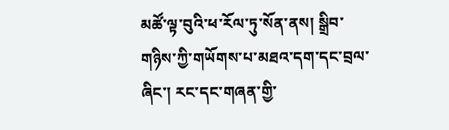མཚོ་ལྟ་བུའི་ཕ་རོལ་ཏུ་སོན་ནས། སྒྲིབ་གཉིས་ཀྱི་གཡོགས་པ་མཐའ་དག་དང་བྲལ་ཞིང་། རང་དང་གཞན་གྱི་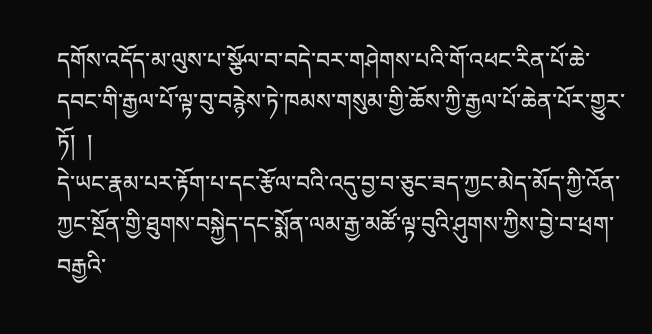དགོས་འདོད་མ་ལུས་པ་སྩོལ་བ་བདེ་བར་གཤེགས་པའི་གོ་འཕང་རིན་པོ་ཆེ་དབང་གི་རྒྱལ་པོ་ལྟ་བུ་བརྙེས་ཏེ་ཁམས་གསུམ་གྱི་ཆོས་ཀྱི་རྒྱལ་པོ་ཆེན་པོར་གྱུར་ཏོ།  །
དེ་ཡང་རྣམ་པར་རྟོག་པ་དང་རྩོལ་བའི་འདུ་བྱ་བ་ཅུང་ཟད་ཀྱང་མེད་མོད་ཀྱི་འོན་ཀྱང་སྔོན་གྱི་ཐུགས་བསྐྱེད་དང་སྨོན་ལམ་རྒྱ་མཚོ་ལྟ་བུའི་ཤུགས་ཀྱིས་བྱེ་བ་ཕྲག་བརྒྱའི་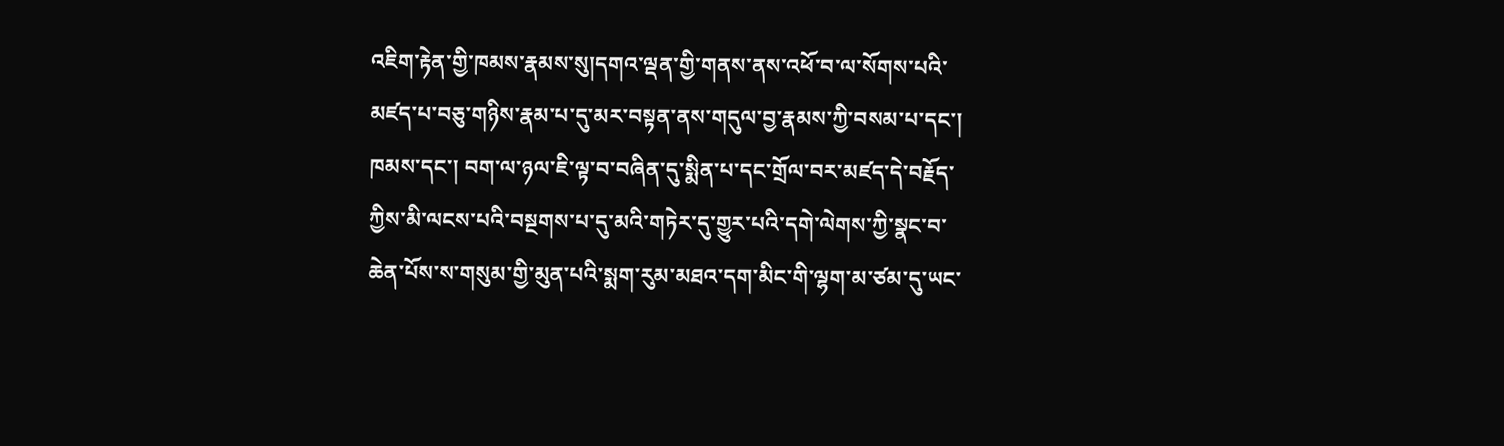འཇིག་རྟེན་གྱི་ཁམས་རྣམས་སུ།དགའ་ལྡན་གྱི་གནས་ནས་འཕོ་བ་ལ་སོགས་པའི་མཛད་པ་བཅུ་གཉིས་རྣམ་པ་དུ་མར་བསྟན་ནས་གདུལ་བྱ་རྣམས་ཀྱི་བསམ་པ་དང་། ཁམས་དང་། བག་ལ་ཉལ་ཇི་ལྟ་བ་བཞིན་དུ་སྨིན་པ་དང་གྲོལ་བར་མཛད་དེ་བརྗོད་ཀྱིས་མི་ལངས་པའི་བསྔགས་པ་དུ་མའི་གཏེར་དུ་གྱུར་པའི་དགེ་ལེགས་ཀྱི་སྣང་བ་ཆེན་པོས་ས་གསུམ་གྱི་མུན་པའི་སྨག་རུམ་མཐའ་དག་མིང་གི་ལྷག་མ་ཙམ་དུ་ཡང་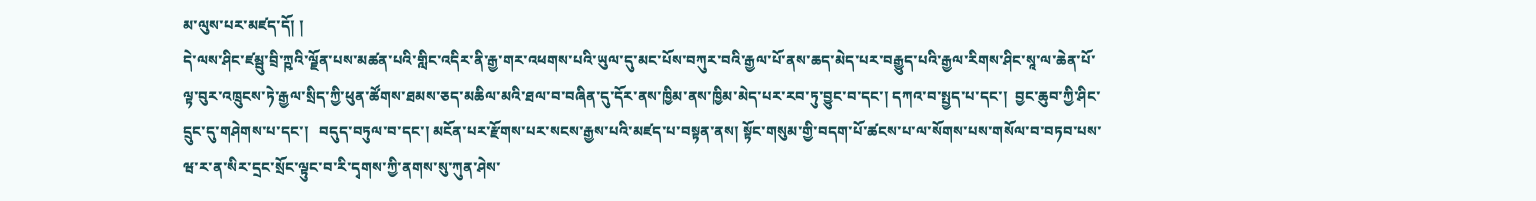མ་ལུས་པར་མཛད་དོ། །
དེ་ལས་ཤིང་ཛམྦུ་བྲི་ཀྵའི་ལྗོན་པས་མཚན་པའི་གླིང་འདིར་ནི་རྒྱ་གར་འཕགས་པའི་ཡུལ་དུ་མང་པོས་བཀུར་བའི་རྒྱལ་པོ་ནས་ཆད་མེད་པར་བརྒྱུད་པའི་རྒྱལ་རིགས་ཤིང་སཱ་ལ་ཆེན་པོ་ལྟ་བུར་འཁྲུངས་ཏེ་རྒྱལ་སྲིད་ཀྱི་ཕུན་ཚོགས་ཐམས་ཅད་མཆིལ་མའི་ཐལ་བ་བཞིན་དུ་དོར་ནས་ཁྱིམ་ནས་ཁྱིམ་མེད་པར་རབ་ཏུ་བྱུང་བ་དང་། དཀའ་བ་སྤྱད་པ་དང་།  བྱང་ཆུབ་ཀྱི་ཤིང་དྲུང་དུ་གཤེགས་པ་དང་།   བདུད་བཏུལ་བ་དང་། མངོན་པར་རྫོགས་པར་སངས་རྒྱས་པའི་མཛད་པ་བསྟན་ནས། སྟོང་གསུམ་གྱི་བདག་པོ་ཚངས་པ་ལ་སོགས་པས་གསོལ་བ་བཏབ་པས་ཝ་ར་ན་སིར་དྲང་སྲོང་ལྟུང་བ་རི་དྭགས་ཀྱི་ནགས་སུ་ཀུན་ཤེས་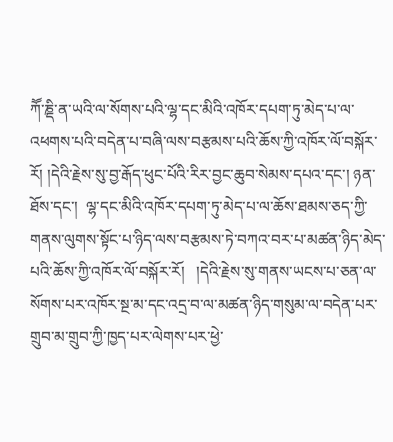ཀཽ་ཎྡི་ན་ཡའི་ལ་སོགས་པའི་ལྷ་དང་མིའི་འཁོར་དཔག་ཏུ་མེད་པ་ལ་འཕགས་པའི་བདེན་པ་བཞི་ལས་བརྩམས་པའི་ཆོས་ཀྱི་འཁོར་ལོ་བསྐོར་རོ། །དེའི་རྗེས་སུ་བྱ་རྒོད་ཕུང་པོའི་རིར་བྱང་ཆུབ་སེམས་དཔའ་དང་། ཉན་ཐོས་དང་།  ལྷ་དང་མིའི་འཁོར་དཔག་ཏུ་མེད་པ་ལ་ཆོས་ཐམས་ཅད་ཀྱི་གནས་ལུགས་སྟོང་པ་ཉིད་ལས་བརྩམས་ཏེ་བཀའ་བར་པ་མཚན་ཉིད་མེད་པའི་ཆོས་ཀྱི་འཁོར་ལོ་བསྐོར་རོ།   །དེའི་རྗེས་སུ་གནས་ཡངས་པ་ཅན་ལ་སོགས་པར་འཁོར་སྔ་མ་དང་འདྲ་བ་ལ་མཚན་ཉིད་གསུམ་ལ་བདེན་པར་གྲུབ་མ་གྲུབ་ཀྱི་ཁྱད་པར་ལེགས་པར་ཕྱེ་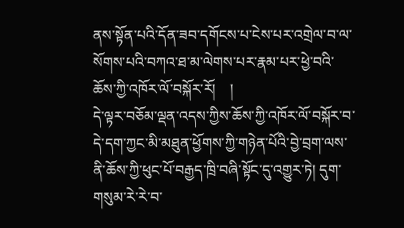ནས་སྟོན་པའི་དོན་ཟབ་དགོངས་པ་ངེས་པར་འགྲེལ་བ་ལ་སོགས་པའི་བཀའ་ཐ་མ་ལེགས་པར་རྣམ་པར་ཕྱེ་བའི་ཆོས་ཀྱི་འཁོར་ལོ་བསྐོར་རོ།    །
དེ་ལྟར་བཅོམ་ལྡན་འདས་ཀྱིས་ཆོས་ཀྱི་འཁོར་ལོ་བསྐོར་བ་དེ་དག་ཀྱང་མི་མཐུན་ཕྱོགས་ཀྱི་གཉེན་པོའི་བྱེ་བྲག་ལས་ནི་ཆོས་ཀྱི་ཕུང་པོ་བརྒྱད་ཁྲི་བཞི་སྟོང་དུ་འགྱུར་ཏེ། དུག་གསུམ་རེ་རེ་བ་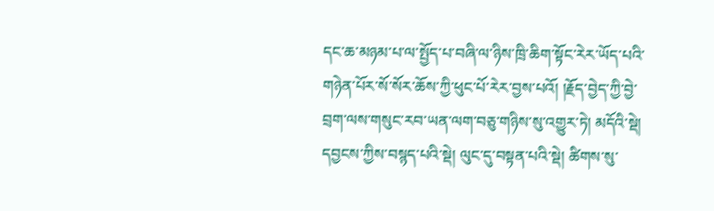དང་ཆ་མཉམ་པ་ལ་སྤྱོད་པ་བཞི་ལ་ཉིས་ཁྲི་ཆིག་སྟོང་རེར་ཡོད་པའི་གཉེན་པོར་སོ་སོར་ཆོས་ཀྱི་ཕུང་པོ་རེར་བྱས་པའོ། །རྗོད་བྱེད་ཀྱི་བྱེ་བྲག་ལས་གསུང་རབ་ཡན་ལག་བཅུ་གཉིས་སུ་འགྱུར་ཏེ། མདོའི་སྡེ།   དབྱངས་ཀྱིས་བསྙད་པའི་སྡེ། ལུང་དུ་བསྟན་པའི་སྡེ། ཚིགས་སུ་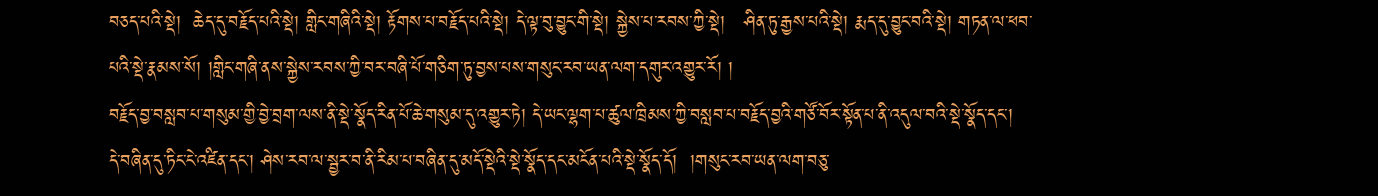བཅད་པའི་སྡེ།  ཆེད་དུ་བརྗོད་པའི་སྡེ། གླིང་གཞིའི་སྡེ། རྟོགས་པ་བརྗོད་པའི་སྡེ། དེ་ལྟ་བུ་བྱུང་གི་སྡེ། སྐྱེས་པ་རབས་ཀྱི་སྡེ།   ཤིན་ཏུ་རྒྱས་པའི་སྡེ། རྨད་དུ་བྱུང་བའི་སྡེ། གཏན་ལ་ཕབ་པའི་སྡེ་རྣམས་སོ། །གླིང་གཞི་ནས་སྐྱེས་རབས་ཀྱི་བར་བཞི་པོ་གཅིག་ཏུ་བྱས་པས་གསུང་རབ་ཡན་ལག་དགུར་འགྱུར་རོ། །
བརྗོད་བྱ་བསླབ་པ་གསུམ་གྱི་བྱེ་བྲག་ལས་ནི་སྡེ་སྣོད་རིན་པོ་ཆེ་གསུམ་དུ་འགྱུར་ཏེ། དེ་ཡང་ལྷག་པ་ཚུལ་ཁྲིམས་ཀྱི་བསླབ་པ་བརྗོད་བྱའི་གཙོ་བོར་སྟོན་པ་ནི་འདུལ་བའི་སྡེ་སྣོད་དང་།   དེ་བཞིན་དུ་ཏིང་ངེ་འཛིན་དང་། ཤེས་རབ་ལ་སྦྱར་བ་ནི་རིམ་པ་བཞིན་དུ་མདོ་སྡེའི་སྡེ་སྣོད་དང་མངོན་པའི་སྡེ་སྣོད་དོ།  །གསུང་རབ་ཡན་ལག་བཅུ་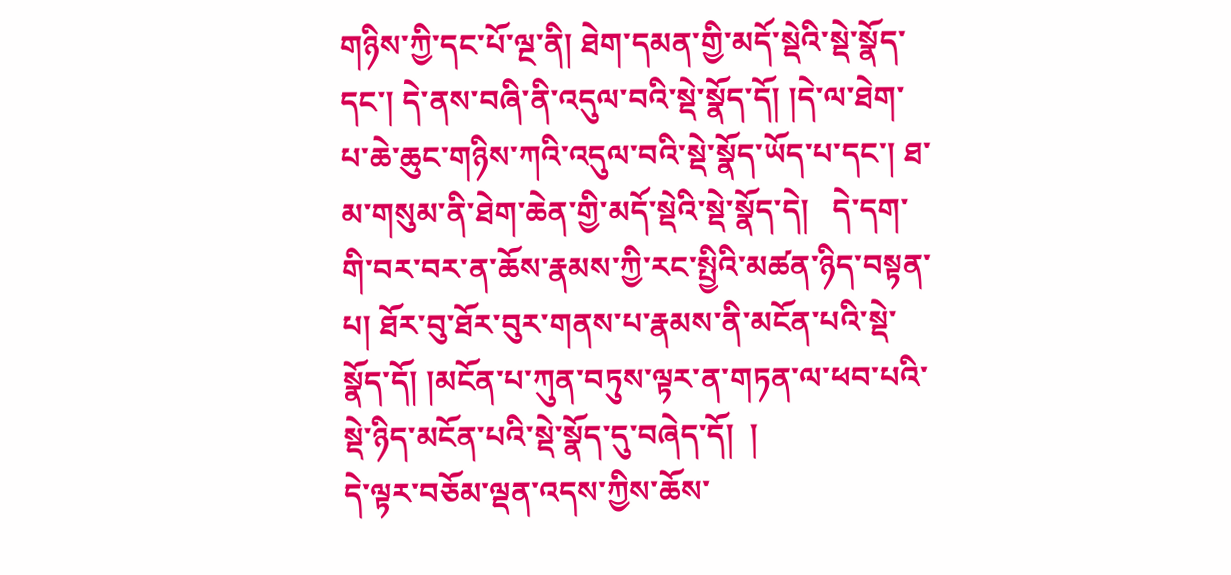གཉིས་ཀྱི་དང་པོ་ལྔ་ནི། ཐེག་དམན་གྱི་མདོ་སྡེའི་སྡེ་སྣོད་དང་། དེ་ནས་བཞི་ནི་འདུལ་བའི་སྡེ་སྣོད་དོ། །དེ་ལ་ཐེག་པ་ཆེ་ཆུང་གཉིས་ཀའི་འདུལ་བའི་སྡེ་སྣོད་ཡོད་པ་དང་། ཐ་མ་གསུམ་ནི་ཐེག་ཆེན་གྱི་མདོ་སྡེའི་སྡེ་སྣོད་དེ།   དེ་དག་གི་བར་བར་ན་ཆོས་རྣམས་ཀྱི་རང་སྤྱིའི་མཚན་ཉིད་བསྟན་པ། ཐོར་བུ་ཐོར་བུར་གནས་པ་རྣམས་ནི་མངོན་པའི་སྡེ་སྣོད་དོ། །མངོན་པ་ཀུན་བཏུས་ལྟར་ན་གཏན་ལ་ཕབ་པའི་སྡེ་ཉིད་མངོན་པའི་སྡེ་སྣོད་དུ་བཞེད་དོ།  །
དེ་ལྟར་བཅོམ་ལྡན་འདས་ཀྱིས་ཆོས་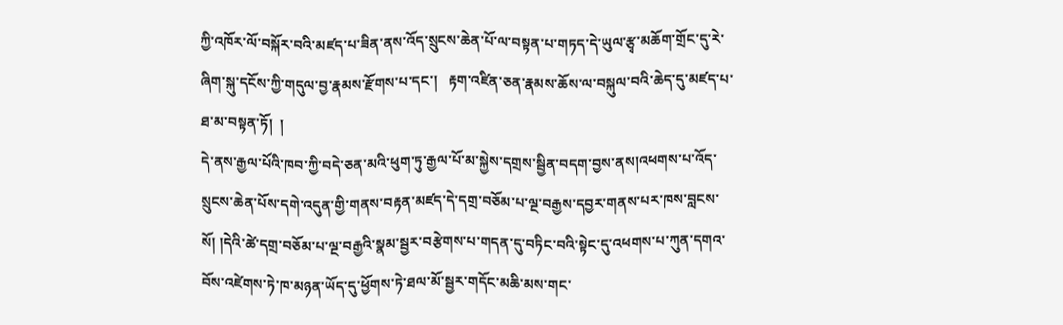ཀྱི་འཁོར་ལོ་བསྐོར་བའི་མཛད་པ་ཟིན་ནས་འོད་སྲུངས་ཆེན་པོ་ལ་བསྟན་པ་གཏད་དེ་ཡུལ་རྩྭ་མཆོག་གྲོང་དུ་རེ་ཞིག་སྐུ་དངོས་ཀྱི་གདུལ་བྱ་རྣམས་རྫོགས་པ་དང་།   རྟག་འཛིན་ཅན་རྣམས་ཆོས་ལ་བསྐུལ་བའི་ཆེད་དུ་མཛད་པ་ཐ་མ་བསྟན་ཏོ།  །
དེ་ནས་རྒྱལ་པོའི་ཁབ་ཀྱི་བདེ་ཅན་མའི་ཕུག་ཏུ་རྒྱལ་པོ་མ་སྐྱེས་དགྲས་སྦྱིན་བདག་བྱས་ནས།འཕགས་པ་འོད་སྲུངས་ཆེན་པོས་དགེ་འདུན་གྱི་གནས་བརྟན་མཛད་དེ་དགྲ་བཅོམ་པ་ལྔ་བརྒྱས་དབྱར་གནས་པར་ཁས་བླངས་སོ། །དེའི་ཚེ་དགྲ་བཅོམ་པ་ལྔ་བརྒྱའི་སྣམ་སྦྱར་བརྩེགས་པ་གདན་དུ་བཏིང་བའི་སྟེང་དུ་འཕགས་པ་ཀུན་དགའ་བོས་འཛེགས་ཏེ་ཁ་མཉན་ཡོད་དུ་ཕྱོགས་ཏེ་ཐལ་མོ་སྦྱར་གདོང་མཆི་མས་གང་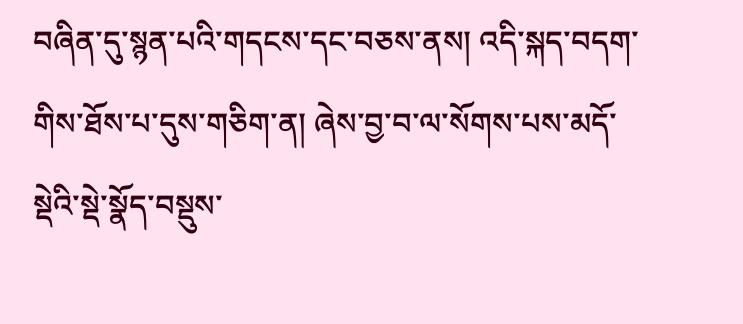བཞིན་དུ་སྙན་པའི་གདངས་དང་བཅས་ནས། འདི་སྐད་བདག་གིས་ཐོས་པ་དུས་གཅིག་ན། ཞེས་བྱ་བ་ལ་སོགས་པས་མདོ་སྡེའི་སྡེ་སྣོད་བསྡུས་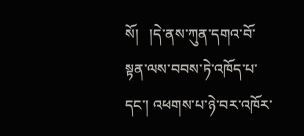སོ།   །དེ་ནས་ཀུན་དགའ་བོ་སྟན་ལས་བབས་ཏེ་འཁོད་པ་དང་། འཕགས་པ་ཉེ་བར་འཁོར་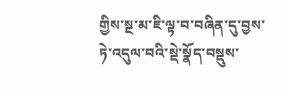གྱིས་སྔ་མ་ཇི་ལྟ་བ་བཞིན་དུ་བྱས་ཏེ་འདུལ་བའི་སྡེ་སྣོད་བསྡུས་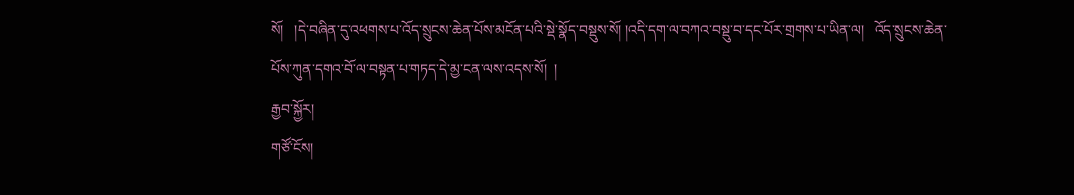སོ།   །དེ་བཞིན་དུ་འཕགས་པ་འོད་སྲུངས་ཆེན་པོས་མངོན་པའི་སྡེ་སྣོད་བསྡུས་སོ། །འདི་དག་ལ་བཀའ་བསྡུ་བ་དང་པོར་གྲགས་པ་ཡིན་ལ།   འོད་སྲུངས་ཆེན་པོས་ཀུན་དགའ་བོ་ལ་བསྟན་པ་གཏད་དེ་མྱ་ངན་ལས་འདས་སོ།  །
རྒྱབ་སྐྱོར།
གཙོ་ངོས།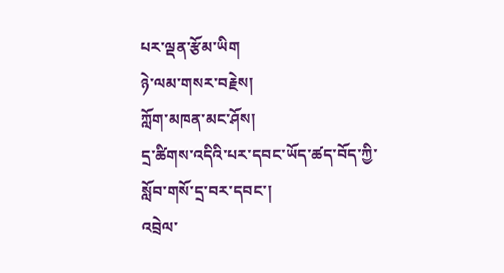པར་ལྡན་རྩོམ་ཡིག
ཉེ་ལམ་གསར་བརྗེས།
ཀློག་མཁན་མང་ཤོས།
དྲ་ཚིགས་འདིའི་པར་དབང་ཡོད་ཚད་བོད་ཀྱི་སློབ་གསོ་དྲ་བར་དབང་།
འབྲེལ་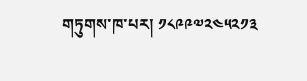གཏུགས་ཁ་པར། ༡༨༩༩༧༢༤༥༢༡༣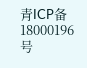青ICP备18000196号